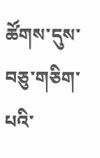ཚོགས་དུས་བཅུ་གཅིག་པའི་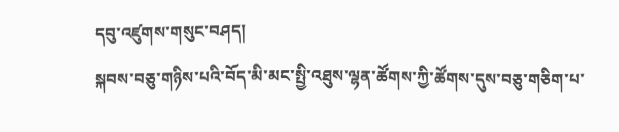དབུ་འཛུགས་གསུང་བཤད།
སྐབས་བཅུ་གཉིས་པའི་བོད་མི་མང་སྤྱི་འཐུས་ལྷན་ཚོགས་ཀྱི་ཚོགས་དུས་བཅུ་གཅིག་པ་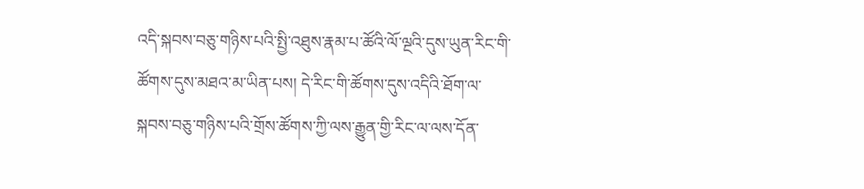འདི་སྐབས་བཅུ་གཉིས་པའི་སྤྱི་འཐུས་རྣམ་པ་ཚོའི་ལོ་ལྔའི་དུས་ཡུན་རིང་གི་ཚོགས་དུས་མཐའ་མ་ཡིན་པས། དེ་རིང་གི་ཚོགས་དུས་འདིའི་ཐོག་ལ་སྐབས་བཅུ་གཉིས་པའི་གྲོས་ཚོགས་ཀྱི་ལས་རྒྱུན་གྱི་རིང་ལ་ལས་དོན་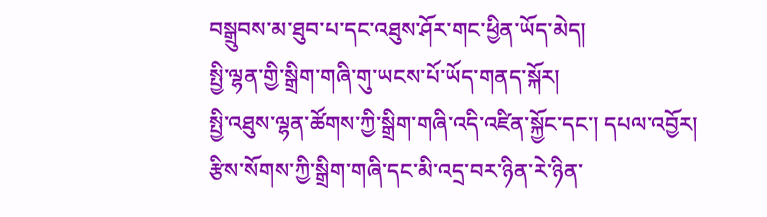བསྒྲུབས་མ་ཐུབ་པ་དང་འཐུས་ཤོར་གང་ཕྱིན་ཡོད་མེད།
སྤྱི་ལྷན་གྱི་སྒྲིག་གཞི་གུ་ཡངས་པོ་ཡོད་གནད་སྐོར།
སྤྱི་འཐུས་ལྷན་ཚོགས་ཀྱི་སྒྲིག་གཞི་འདི་འཛིན་སྐྱོང་དང་། དཔལ་འབྱོར། རྩིས་སོགས་ཀྱི་སྒྲིག་གཞི་དང་མི་འདྲ་བར་ཉིན་རེ་ཉིན་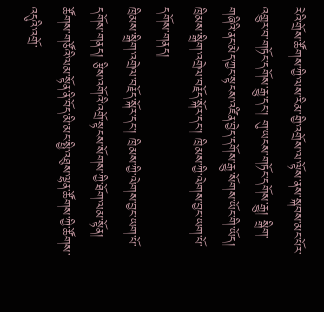རེའི་གྲོས་ཚོགས་ཀྱི་ལས་རིམ་གྱི་འགྲོས་ལ་ལྟོས་ནས་སྐབས་མང་པོར་འགྱུར་བ་གཏོང་དགོས་རྒྱུ་དང་། གུ་ཡངས་གཏོང་དགོས་རྒྱུ། སྒྲིག་གཞིའི་ནང་མེད་ཀྱང་སྟངས་འཛིན་བྱེད་དགོས་རྒྱུ་སོགས་ཡོང་གི་ཡོད།
ཁྲིམས་སྒྲིག་འགྲེལ་བརྗོད་སྐོར་དང་། ཁྲིམས་ཀྱི་ལེགས་བྱང་ཡག་པོ་དགོས་གནད།
ཁྲིམས་སྒྲིག་འགྲེལ་བརྗོད་སྐོར་དང་། ཁྲིམས་ཀྱི་ལེགས་བྱང་ཡག་པོ་དགོས་གནད། རྩིས་འགོའི་འགྲོ་སྟངས་སོགས་ཀྱི་ཐོག་ལམ་སྟོན། ཚོགས་གཙོའི་ལམ་སྟོན་ནི་བོད་མི་མང་སྤྱི་འཐུས་ལྷན་ཚོགས་ཀྱི་ཚོགས་འདུའི་འགྲོ་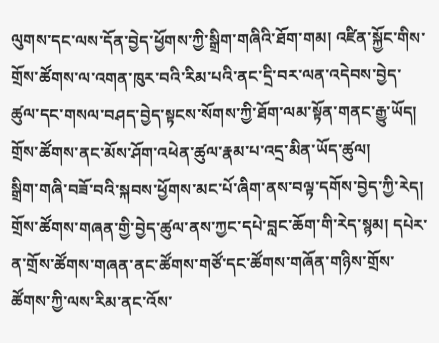ལུགས་དང་ལས་དོན་བྱེད་ཕྱོགས་ཀྱི་སྒྲིག་གཞིའི་ཐོག་གམ། འཛིན་སྐྱོང་གིས་གྲོས་ཚོགས་ལ་འགན་ཁུར་བའི་རིམ་པའི་ནང་དྲི་བར་ལན་འདེབས་བྱེད་ཚུལ་དང་གསལ་བཤད་བྱེད་སྟངས་སོགས་ཀྱི་ཐོག་ལམ་སྟོན་གནང་རྒྱུ་ཡོད།
གྲོས་ཚོགས་ནང་མོས་ཤོག་འཕེན་ཚུལ་རྣམ་པ་འདྲ་མིན་ཡོད་ཚུལ།
སྒྲིག་གཞི་བཟོ་བའི་སྐབས་ཕྱོགས་མང་པོ་ཞིག་ནས་བལྟ་དགོས་བྱེད་ཀྱི་རེད། གྲོས་ཚོགས་གཞན་གྱི་བྱེད་ཚུལ་ནས་ཀྱང་དཔེ་བླང་ཆོག་གི་རེད་སྙམ། དཔེར་ན་གྲོས་ཚོགས་གཞན་ནང་ཚོགས་གཙོ་དང་ཚོགས་གཞོན་གཉིས་གྲོས་ཚོགས་ཀྱི་ལས་རིམ་ནང་འོས་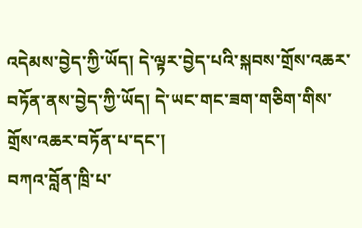འདེམས་བྱེད་ཀྱི་ཡོད། དེ་ལྟར་བྱེད་པའི་སྐབས་གྲོས་འཆར་བཏོན་ནས་བྱེད་ཀྱི་ཡོད། དེ་ཡང་གང་ཟག་གཅིག་གིས་གྲོས་འཆར་བཏོན་པ་དང་།
བཀའ་བློན་ཁྲི་པ་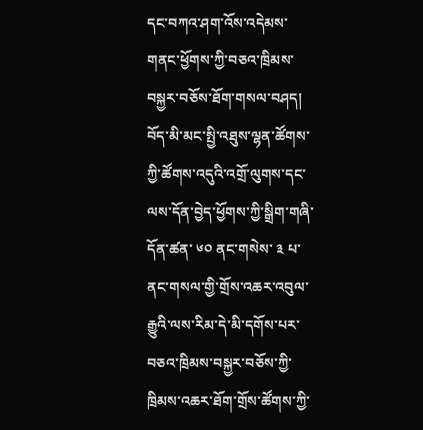དང་བཀའ་ཤག་འོས་འདེམས་གནང་ཕྱོགས་ཀྱི་བཅའ་ཁྲིམས་བསྐྱར་བཅོས་ཐོག་གསལ་བཤད།
བོད་མི་མང་སྤྱི་འཐུས་ལྷན་ཚོགས་ཀྱི་ཚོགས་འདུའི་འགྲོ་ལུགས་དང་ལས་དོན་བྱེད་ཕྱོགས་ཀྱི་སྒྲིག་གཞི་དོན་ཚན་ ༦༠ ནང་གསེས་ ༣ པ་ནང་གསལ་གྱི་གྲོས་འཆར་འབུལ་རྒྱུའི་ལས་རིམ་དེ་མི་དགོས་པར་བཅའ་ཁྲིམས་བསྐྱར་བཅོས་ཀྱི་ཁྲིམས་འཆར་ཐོག་གྲོས་ཚོགས་ཀྱི་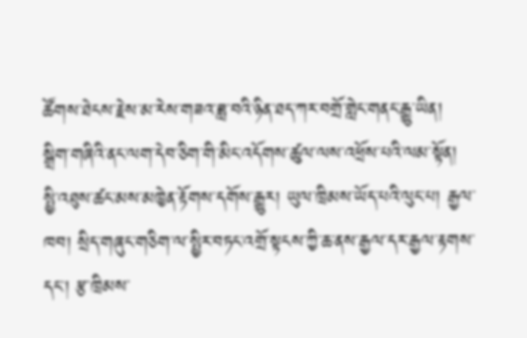ཚོགས་ཐེངས་རྗེས་མ་རེས་གཟའ་ཟླ་བའི་ཉིན་ཐད་ཀར་བགྲོ་གླེང་གནང་རྒྱུ་ཡིན།
སྒྲིག་གཞིའི་ནང་ལག་དེབ་ཅིག་གི་མིང་འདོགས་ཚུལ་ལས་འཕྲོས་པའི་ལམ་སྟོན།
སྤྱི་འཐུས་ཚང་མས་མཁྱེན་རྟོགས་དགོས་རྒྱུར། ཡུལ་ཁྲིམས་ཡོད་པའི་ལུང་པ། རྒྱལ་ཁབ། སྲིད་གཞུང་གཅིག་ལ་སྤྱིར་བཏང་འགྲོ་སྟངས་ཀྱི་ཆ་ནས་རྒྱལ་དར་རྒྱལ་རྟགས་དང་། རྩ་ཁྲིམས་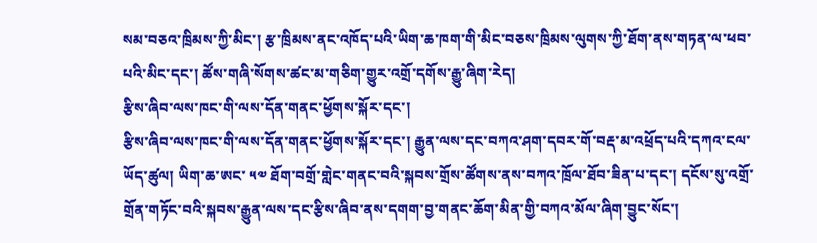སམ་བཅའ་ཁྲིམས་ཀྱི་མིང་། རྩ་ཁྲིམས་ནང་འཁོད་པའི་ཡིག་ཆ་ཁག་གི་མིང་བཅས་ཁྲིམས་ལུགས་ཀྱི་ཐོག་ནས་གཏན་ལ་ཕབ་པའི་མིང་དང་། ཚོས་གཞི་སོགས་ཚང་མ་གཅིག་གྱུར་འགྲོ་དགོས་རྒྱུ་ཞིག་རེད།
རྩིས་ཞིབ་ལས་ཁང་གི་ལས་དོན་གནང་ཕྱོགས་སྐོར་དང་།
རྩིས་ཞིབ་ལས་ཁང་གི་ལས་དོན་གནང་ཕྱོགས་སྐོར་དང་། རྒྱུན་ལས་དང་བཀའ་ཤག་དབར་གོ་བརྡ་མ་འཕྲོད་པའི་དཀའ་ངལ་ཡོད་ཚུལ། ཡིག་ཆ་ཨང་ ༥༧ ཐོག་བགྲོ་གླེང་གནང་བའི་སྐབས་གྲོས་ཚོགས་ནས་བཀའ་ཁྲོལ་ཐོབ་ཟིན་པ་དང་། དངོས་སུ་འགྲོ་གྲོན་གཏོང་བའི་སྐབས་རྒྱུན་ལས་དང་རྩིས་ཞིབ་ནས་དགག་བྱ་གནང་ཆོག་མིན་གྱི་བཀའ་མོལ་ཞིག་བྱུང་སོང་།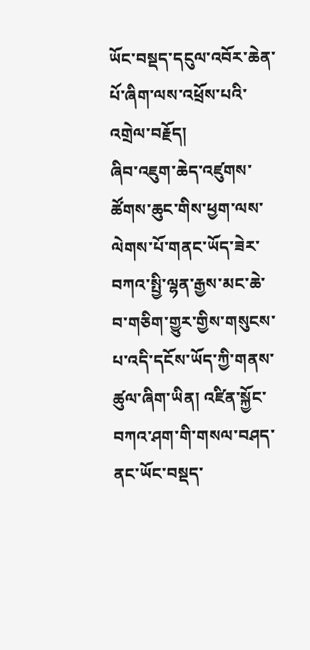ཡོང་བསྡད་དངུལ་འབོར་ཆེན་པོ་ཞིག་ལས་འཕྲོས་པའི་འགྲེལ་བརྗོད།
ཞིབ་འཇུག་ཆེད་འཛུགས་ཚོགས་ཆུང་གིས་ཕྱག་ལས་ལེགས་པོ་གནང་ཡོད་ཟེར་བཀའ་སྤྱི་ལྷན་རྒྱས་མང་ཆེ་བ་གཅིག་གྱུར་གྱིས་གསུངས་པ་འདི་དངོས་ཡོད་ཀྱི་གནས་ཚུལ་ཞིག་ཡིན། འཛིན་སྐྱོང་བཀའ་ཤག་གི་གསལ་བཤད་ནང་ཡོང་བསྡད་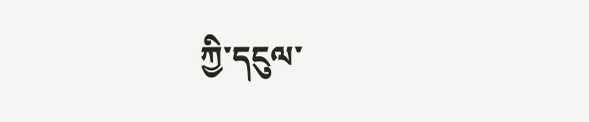ཀྱི་དངུལ་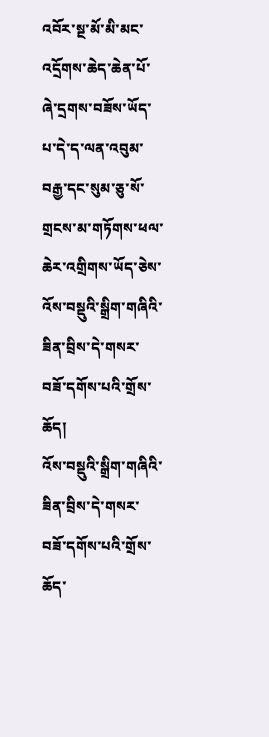འབོར་སྔ་མོ་མི་མང་འདྲོགས་ཆེད་ཆེན་པོ་ཞེ་དྲགས་བཟོས་ཡོད་པ་དེ་ད་ལན་འབུམ་བརྒྱ་དང་སུམ་ཅུ་སོ་གྲངས་མ་གཏོགས་ཕལ་ཆེར་འགྲིགས་ཡོད་ཅེས་
འོས་བསྡུའི་སྒྲིག་གཞིའི་ཟིན་བྲིས་དེ་གསར་བཟོ་དགོས་པའི་གྲོས་ཆོད།
འོས་བསྡུའི་སྒྲིག་གཞིའི་ཟིན་བྲིས་དེ་གསར་བཟོ་དགོས་པའི་གྲོས་ཆོད་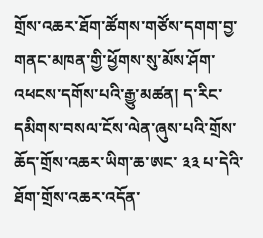གྲོས་འཆར་ཐོག་ཚོགས་གཙོས་དགག་བྱ་གནང་མཁན་གྱི་ཕྱོགས་སུ་མོས་ཤོག་འཕངས་དགོས་པའི་རྒྱུ་མཚན། ད་རིང་དམིགས་བསལ་ངོས་ལེན་ཞུས་པའི་གྲོས་ཆོད་གྲོས་འཆར་ཡིག་ཆ་ཨང་ ༣༣ པ་དེའི་ཐོག་གྲོས་འཆར་འདོན་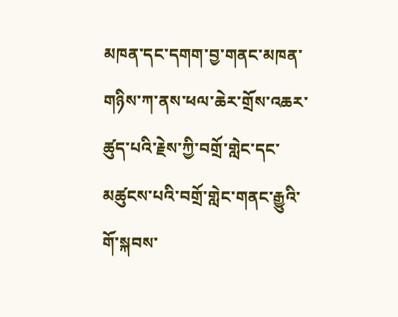མཁན་དང་དགག་བྱ་གནང་མཁན་གཉིས་ཀ་ནས་ཕལ་ཆེར་གྲོས་འཆར་ཚུད་པའི་རྗེས་ཀྱི་བགྲོ་གླེང་དང་མཚུངས་པའི་བགྲོ་གླེང་གནང་རྒྱུའི་གོ་སྐབས་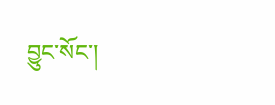བྱུང་སོང་།